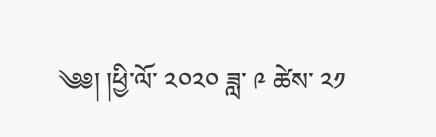༄༅། །ཕྱི་ལོ་ ༢༠༢༠ ཟླ་ ༩ ཚེས་ ༢༡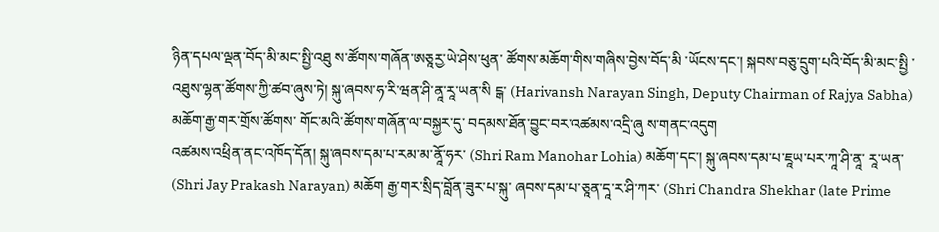ཉིན་དཔལ་ལྡན་བོད་མི་མང་སྤྱི་འཐུ ས་ཚོགས་གཞོན་ཨཅཱརྱ་ཡེ་ཤེས་ཕུན་ ཚོགས་མཆོག་གིས་གཞིས་བྱེས་བོད་མི ་ཡོངས་དང་། སྐབས་བཅུ་དྲུག་པའི་བོད་མི་མང་སྤྱི ་འཐུས་ལྷན་ཚོགས་ཀྱི་ཚབ་ཞུས་ཏེ། སྐུ་ཞབས་ཧ་རི་ཝན་ཤི་ནཱ་རཱ་ཡན་སི ངྒ་ (Harivansh Narayan Singh, Deputy Chairman of Rajya Sabha) མཆོག་རྒྱ་གར་གྲོས་ཚོགས་ གོང་མའི་ཚོགས་གཞོན་ལ་བསྐྱར་དུ་ བདམས་ཐོན་བྱུང་བར་འཚམས་འདྲི་ཞུ ས་གནང་འདུག
འཚམས་འཕྲིན་ནང་འཁོད་དོན། སྐུ་ཞབས་དམ་པ་རམ་མ་ནཱོ་ཧར་ (Shri Ram Manohar Lohia) མཆོག་དང་། སྐུ་ཞབས་དམ་པ་ཇཱཡ་པར་ཀཱ་ཤི་ནཱ་ རཱ་ཡན་ (Shri Jay Prakash Narayan) མཆོག རྒྱ་གར་སྲིད་བློན་ཟུར་པ་སྐུ་ ཞབས་དམ་པ་ཅཱན་དཱ་ར་ཤི་ཀར་ (Shri Chandra Shekhar (late Prime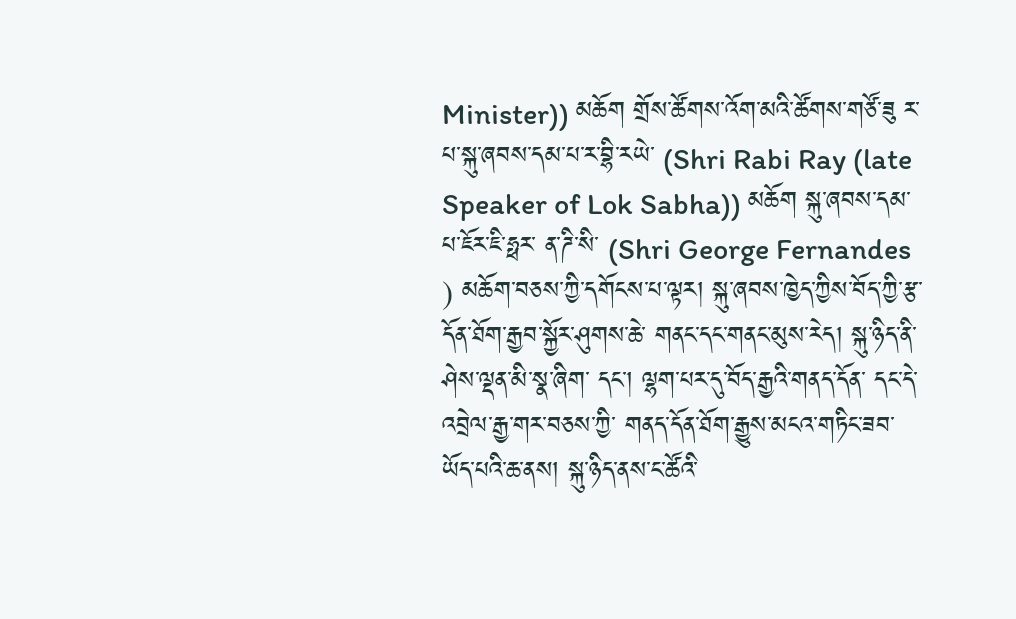Minister)) མཆོག གྲོས་ཚོགས་འོག་མའི་ཚོགས་གཙོ་ཟུ ར་པ་སྐུ་ཞབས་དམ་པ་ར་བྷི་རཡེ་ (Shri Rabi Ray (late Speaker of Lok Sabha)) མཆོག སྐུ་ཞབས་དམ་པ་ཇོར་ཇི་ཧྥར་ ན་ཌི་སི་ (Shri George Fernandes ) མཆོག་བཅས་ཀྱི་དགོངས་པ་ལྟར། སྐུ་ཞབས་ཁྱེད་ཀྱིས་བོད་ཀྱི་རྩ་ དོན་ཐོག་རྒྱབ་སྐྱོར་ཤུགས་ཆེ་ གནང་དང་གནང་མུས་རེད། སྐུ་ཉིད་ནི་ཤེས་ལྡན་མི་སྣ་ཞིག་ དང་། ལྷག་པར་དུ་བོད་རྒྱའི་གནད་དོན་ དང་དེ་འབྲེལ་རྒྱ་གར་བཅས་ཀྱི་ གནད་དོན་ཐོག་རྒྱུས་མངའ་གཏིང་ཟབ་ ཡོད་པའི་ཆ་ནས། སྐུ་ཉིད་ནས་ང་ཚོའི་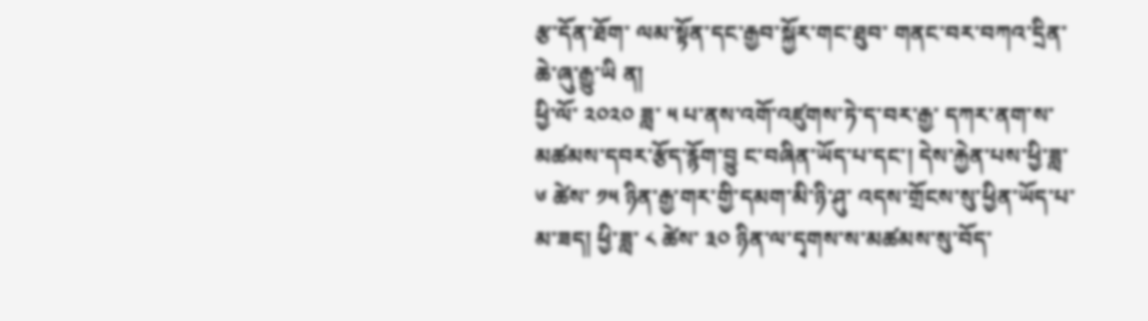རྩ་དོན་ཐོག་ ལམ་སྟོན་དང་རྒྱབ་སྐྱོར་གང་ཐུབ་ གནང་བར་བཀའ་དྲིན་ཆེ་ཞུ་རྒྱུ་ཡི ན།
ཕྱི་ལོ་ ༢༠༢༠ ཟླ་ ༥ པ་ནས་འགོ་འཛུགས་ཏེ་ད་བར་རྒྱ་ དཀར་ནག་ས་མཚམས་དབར་རྩོད་རྙོག་བྱུ ང་བཞིན་ཡོད་པ་དང་། དེས་རྐྱེན་པས་ཕྱི་ཟླ་ ༦ ཚེས་ ༡༥ ཉིན་རྒྱ་གར་གྱི་དམག་མི་ཉི་ཤུ་ འདས་གྲོངས་སུ་ཕྱིན་ཡོད་པ་མ་ཟད། ཕྱི་ཟླ་ ༨ ཚེས་ ༣༠ ཉིན་ལ་དྭགས་ས་མཚམས་སུ་བོད་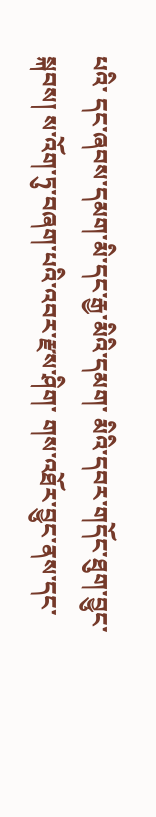པའི་ དང་ཞབས་དམག་མི་དང་རྒྱ་མིའི་དམག་ མིའི་དབར་གདོང་ཐུག་བྱུང་སྐབས། ས་འོག་ཏུ་བཞག་པའི་འབར་རྫས་ཤིག་ གས་འཐོར་བྱུང་ནས་དང་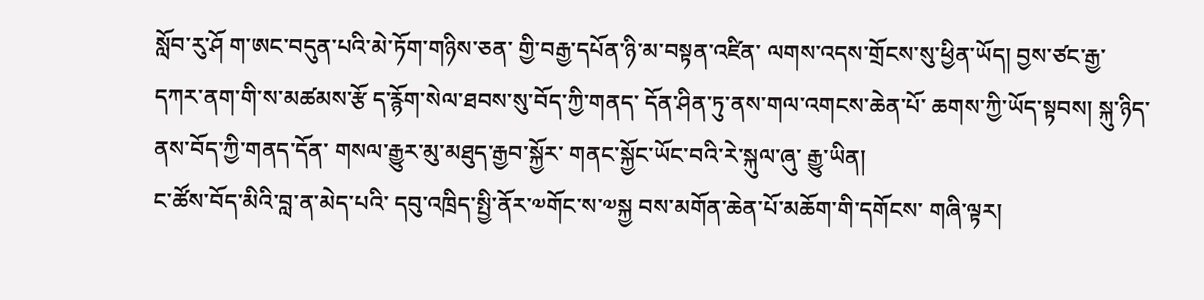སློབ་རུ་ཤོ ག་ཨང་བདུན་པའི་མེ་ཏོག་གཉིས་ཅན་ གྱི་བརྒྱ་དཔོན་ཉི་མ་བསྟན་འཛིན་ ལགས་འདས་གྲོངས་སུ་ཕྱིན་ཡོད། བྱས་ཙང་རྒྱ་དཀར་ནག་གི་ས་མཚམས་རྩོ ད་རྙོག་སེལ་ཐབས་སུ་བོད་ཀྱི་གནད་ དོན་ཤིན་ཏུ་ནས་གལ་འགངས་ཆེན་པོ་ ཆགས་ཀྱི་ཡོད་སྟབས། སྐུ་ཉིད་ནས་བོད་ཀྱི་གནད་དོན་ གསལ་རྒྱུར་མུ་མཐུད་རྒྱབ་སྐྱོར་ གནང་སྐྱོང་ཡོང་བའི་རེ་སྐུལ་ཞུ་ རྒྱུ་ཡིན།
ང་ཚོས་བོད་མིའི་བླ་ན་མེད་པའི་ དབུ་འཁྲིད་སྤྱི་ནོར་༧གོང་ས་༧སྐྱ བས་མགོན་ཆེན་པོ་མཆོག་གི་དགོངས་ གཞི་ལྟར།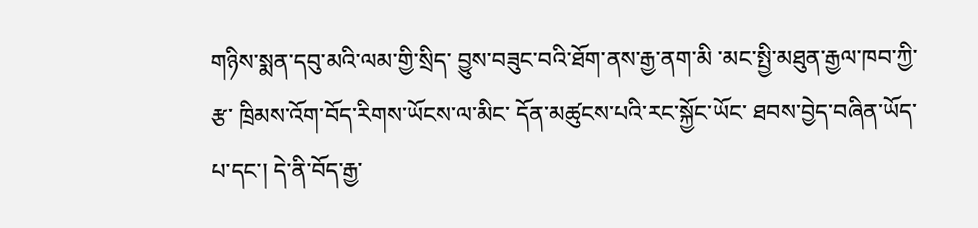གཉིས་སྨན་དབུ་མའི་ལམ་གྱི་སྲིད་ བྱུས་བཟུང་བའི་ཐོག་ནས་རྒྱ་ནག་མི ་མང་སྤྱི་མཐུན་རྒྱལ་ཁབ་ཀྱི་རྩ་ ཁྲིམས་འོག་བོད་རིགས་ཡོངས་ལ་མིང་ དོན་མཚུངས་པའི་རང་སྐྱོང་ཡོང་ ཐབས་བྱེད་བཞིན་ཡོད་པ་དང་། དེ་ནི་བོད་རྒྱ་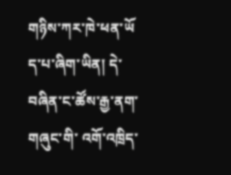གཉིས་ཀར་ཁེ་ཕན་ཡོ ད་པ་ཞིག་ཡིན། དེ་བཞིན་ང་ཚོས་རྒྱ་ནག་གཞུང་གི་ འགོ་འཁྲིད་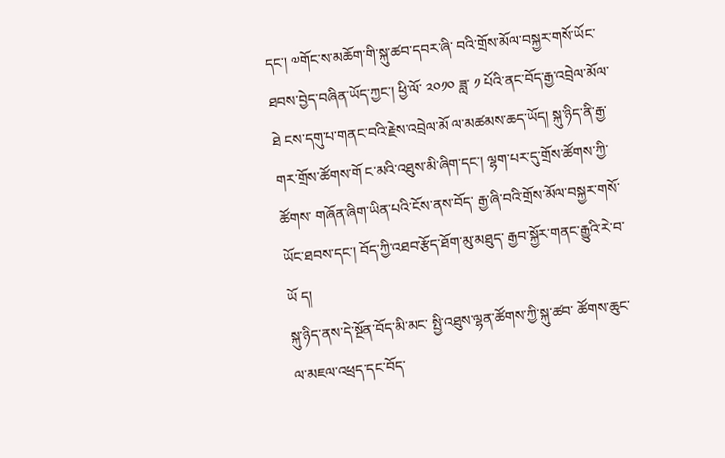དང་། ༧གོང་ས་མཆོག་གི་སྐུ་ཚབ་དབར་ཞི་ བའི་གྲོས་མོལ་བསྐྱར་གསོ་ཡོང་ ཐབས་བྱེད་བཞིན་ཡོད་ཀྱང་། ཕྱི་ལོ་ ༢༠༡༠ ཟླ་ ༡ པོའི་ནང་བོད་རྒྱ་འབྲེལ་མོལ་ཐེ ངས་དགུ་པ་གནང་བའི་རྗེས་འབྲེལ་མོ ལ་མཚམས་ཆད་ཡོད། སྐུ་ཉིད་ནི་རྒྱ་གར་གྲོས་ཚོགས་གོ ང་མའི་འཐུས་མི་ཞིག་དང་། ལྷག་པར་དུ་གྲོས་ཚོགས་ཀྱི་ཚོགས་ གཞོན་ཞིག་ཡིན་པའི་ངོས་ནས་བོད་ རྒྱ་ཞི་བའི་གྲོས་མོལ་བསྐྱར་གསོ་ ཡོང་ཐབས་དང་། བོད་ཀྱི་འཐབ་རྩོད་ཐོག་མུ་མཐུད་ རྒྱབ་སྐྱོར་གནང་རྒྱུའི་རེ་བ་ཡོ ད།
སྐུ་ཉིད་ནས་དེ་སྔོན་བོད་མི་མང་ སྤྱི་འཐུས་ལྷན་ཚོགས་ཀྱི་སྐུ་ཚབ་ ཚོགས་ཆུང་ལ་མཇལ་འཕྲད་དང་བོད་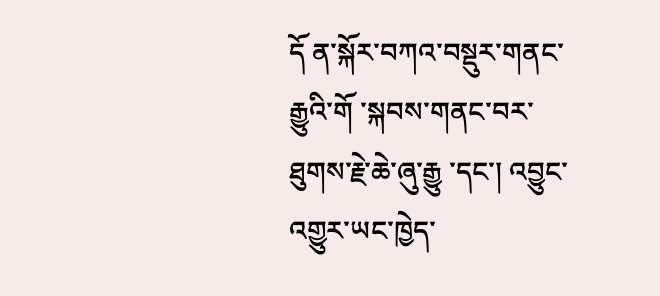དོ ན་སྐོར་བཀའ་བསྡུར་གནང་རྒྱུའི་གོ ་སྐབས་གནང་བར་ཐུགས་རྗེ་ཆེ་ཞུ་རྒྱུ ་དང་། འབྱུང་འགྱུར་ཡང་ཁྱེད་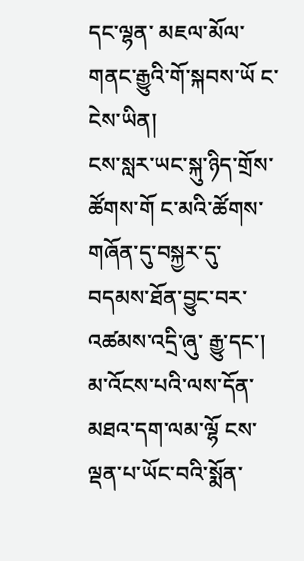དང་ལྷན་ མཇལ་མོལ་གནང་རྒྱུའི་གོ་སྐབས་ཡོ ང་ངེས་ཡིན།
ངས་སླར་ཡང་སྐུ་ཉིད་གྲོས་ཚོགས་གོ ང་མའི་ཚོགས་གཞོན་དུ་བསྐྱར་དུ་ བདམས་ཐོན་བྱུང་བར་འཚམས་འདྲི་ཞུ་ རྒྱུ་དང་། མ་འོངས་པའི་ལས་དོན་མཐའ་དག་ལམ་ལྷོ ངས་ལྡན་པ་ཡོང་བའི་སྨོན་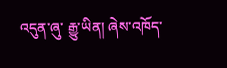འདུན་ཞུ་ རྒྱུ་ཡིན། ཞེས་འཁོད་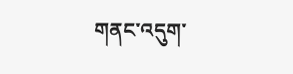གནང་འདུག་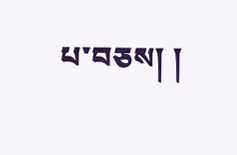པ་བཅས། །